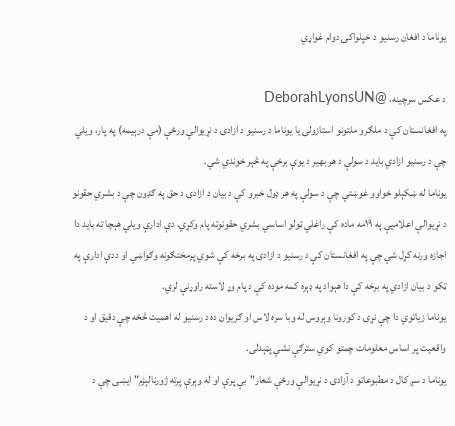یوناما د افغان رسنیو د خپلواکۍ دوام غواړي

د عکس سرچینه، @DeborahLyonsUN
په افغانستان کې د ملګرو ملتونو استازولۍ یا یوناما د رسنیو د ازادۍ د نړيوالې ورځې (مې درېیمه) په پار، ویلي چې د رسنیو ازادي باید د سولې د هر بهیر د یوې برخې په څېر خوندي شي.
یوناما له ښکېلو خواوو غوښتي چې د سولې په هر ډول خبرو کې د بیان د ازادۍ د حق په ګډون چې د بشري حقونو د نړيوالې اعلامیې په ۱۹مه ماده کې راغلي ټولو اساسي بشري حقونوته پام وکړي. دې ادارې ویلي هېچا ته باید دا اجازه ورنه کړل شي چې په افغانستان کې د رسنیو د ازادۍ په برخه کې شوي پرمختګونه وګواښي او ددې ادارې په ټکو د بیان ازادي په برخه کې دا هېواد په ډېره کمه موده کې د پام وړ لاسته راوړنې لري.
یوناما زیاتوي دا چې نړۍ د کورونا وېروس له وبا سره لاس او ګریوان ده د رسنیو له اهمیت څخه چې دقیق او د واقعیت پر اساس معلومات چمتو کوي سترګې نشي پټېدلی.
یوناما د سږ کال د مطبوعاتو د آزادۍ د نړیوالې ورځې شعار"بې پرې او له وېرې پرته ژورنالېزم" ایښی چې د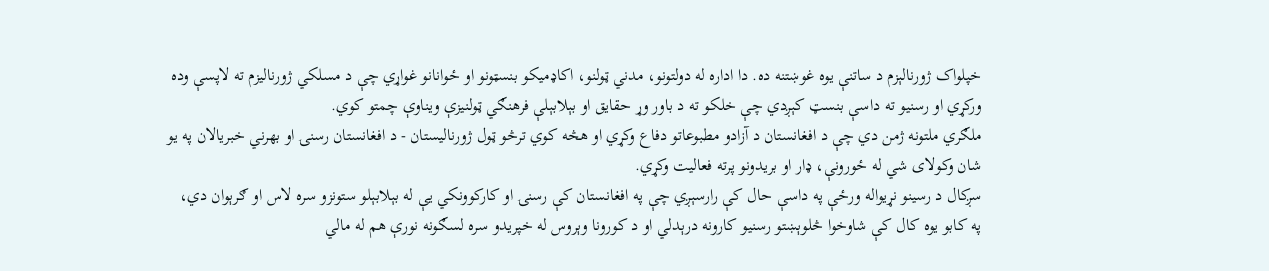خپلواک ژورنالېزم د ساتنې یوه غوښتنه ده. دا اداره له دولتونو، مدني ټولنو، اکاډمیکو بنسټونو او ځوانانو غواړي چې د مسلکي ژورنالیزم ته لاپسې وده ورکړي او رسنیو ته داسې بنسټ کېږدي چې خلکو ته د باور وړ حقایق او بېلابېلې فرهنګي ټولنیزې ویناوې چمتو کوي.
ملګري ملتونه ژمن دي چې د افغانستان د آزادو مطبوعاتو دفاع وکړي او هڅه کوي ترڅو ټول ژورنالیستان - د افغانستان رسنۍ او بهرني خبریالان په یو شان وکولای شي له ځورونې، ډار او بریدونو پرته فعالیت وکړي.
سږکال د رسینو نړیواله ورځې په داسې حال کې رارسېږي چې په افغانستان کې رسنۍ او کارکوونکي یې له بېلابېلو ستونزو سره لاس او ګرېوان دي، په کابو یوه کال کې شاوخوا څلوېښتو رسنیو کارونه درېدلي او د کورونا وېروس له خپریدو سره لسګونه نورې هم له مالي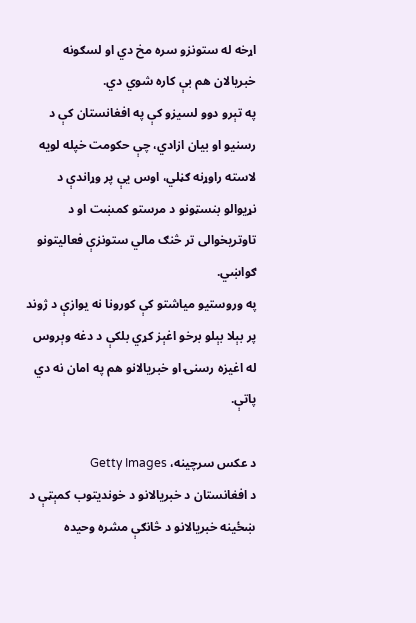اړخه له ستونزو سره مخ دي او لسګونه خبریالان هم بې کاره شوي دي.
په تېرو دوو لسیزو کې په افغانستان کې د رسنیو او بیان ازادي، چې حکومت خپله لویه لاسته راوړنه ګڼلي، اوس یې پر وړاندې د نړیوالو بنسټونو د مرستو کمښت او د تاوتریخوالی تر څنګ مالي ستونزې فعالیتونو ګواښي.
په وروستیو میاشتو کې کورونا نه یوازې د ژوند پر بېلا بېلو برخو اغېز کړي بلکې د دغه وېروس له اغیزه رسنۍ او خبریالانو هم په امان نه دي پاتې.

د عکس سرچینه، Getty Images
د افغانستان د خبریالانو د خوندیتوب کمېټې د ښځینه خبریالانو د څانګې مشره وحیده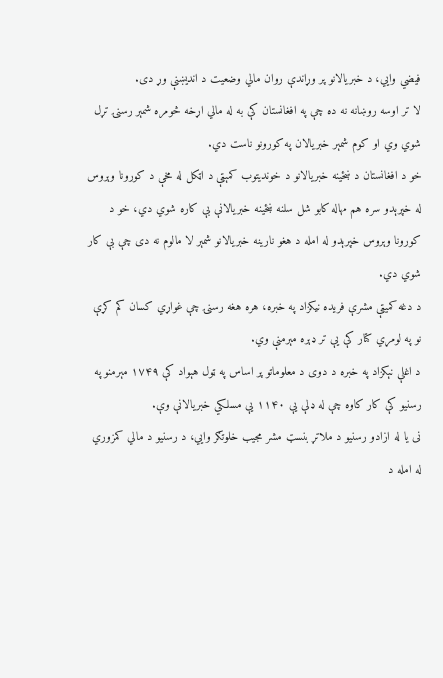فیضي وايي، د خبریالانو پر وړاندې روان مالي وضعیت د اندیښنې وړ دی.
لا تر اوسه روښانه نه ده چې په افغانستان کې به له مالي اړخه څومره شمېر رسنۍ تړل شوي وي او کوم شمېر خبریالان په کورونو ناست دي.
خو د افغانستان د ښځینه خبریالانو د خوندیتوب کمېټې د اټکل له مخې د کورونا وېروس له خپرېدو سره هم مهاله کابو شل سلنه ښځینه خبریالانې بې کاره شوي دي، خو د کورونا وېروس خپرېدو له امله د هغو نارینه خبریالانو شمېر لا مالوم نه دی چې بې کار شوي دي.
د دغه کمیټې مشرې فریده نیکزاد په خبره، هره هغه رسنۍ چې غواړي کسان کم کړې نو په لومړي کتار کې یې تر ډېره مېرمنې وي.
د اغلې نېکزاد په خبره د دوی د معلوماتو پر اساس په ټول هېواد کې ۱۷۴۹ مېرمنو په رسنیو کې کار کاوه چې له ډلې یې ۱۱۴۰ یې مسلکي خبریالانې وې.
نی یا له ازادو رسنیو د ملاتړ بنسټ مشر مجیب خلوتګر وايي، د رسنیو د مالي کمزوري له امله د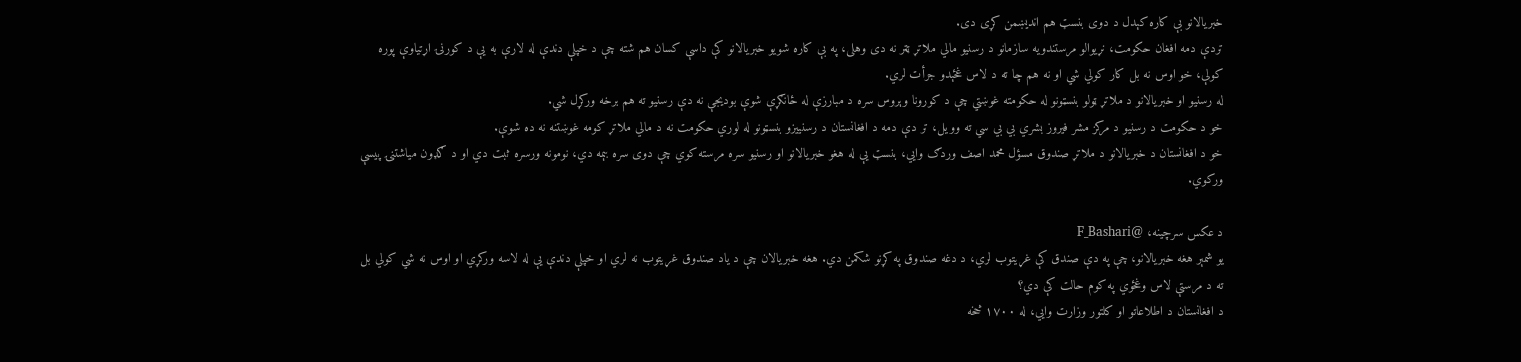خبریالانو بې کاره کېدل د دوی بنسټ هم اندیښمن کړی دی.
تردې دمه افغان حکومت، نړیوالو مرستندویه سازمانو د رسنیو مالي ملاتړ ټټر نه دی وهلی، په بې کاره شويو خبریالانو کې داسې کسان هم شته چې د خپلې دندې له لارې به یې د کورنۍ اړتیاوې پوره کولې، خو اوس نه بل کار کولي شي او نه هم چا ته د لاس غځېدو جرأت لري.
له رسنیو او خبریالانو د ملاتړ ټولو بنسټونو له حکومته غوښتي چې د کورونا وېروس سره د مبارزې له ځانګړې شوې بودیجې نه دې رسنیو ته هم برخه ورکړل شي.
خو د حکومت د رسنیو د مرکز مشر فیروز بشري بي بي سي ته وویل، تر دې دمه د افغانستان د رسنییزو بنسټونو له لوري حکومت نه د مالي ملاتړ کومه غوښتنه نه ده شوې.
خو د افغانستان د خبریالانو د ملاتړ صندوق مسؤل محمد اصف وردګ وايي، بنسټ یې له هغو خبریالانو او رسنیو سره مرسته کوي چې دوی سره بېمه دي، نومونه ورسره ثبت دي او د ګډون میاشتنۍ پیسې ورکوي.

د عکس سرچینه، @F_Bashari
یو شمېر هغه خبریالانو، چې په دې صندق کې غړیتوب لري، د دغه صندوق په کړنو شکمن دي. هغه خبریالان چې د یاد صندوق غړیتوب نه لري او خپلې دندې یې له لاسه ورکړي او اوس نه شي کولي بل ته د مرستې لاس وغځوي په کوم حالت کې دي؟
د افغانستان د اطلاعاتو او کلتور وزارت وايي، له ۱۷۰۰ څخه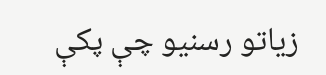زیاتو رسنیو چې پکې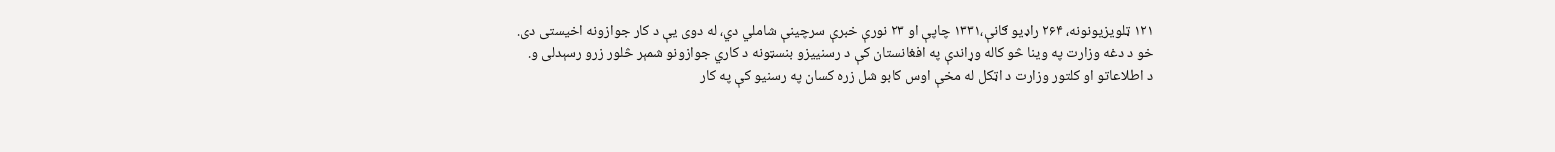۱۲۱ ټلویزیونونه، ۲۶۴ راډیو ګانې،۱۳۳۱ چاپې او ۲۳ نورې خبرې سرچینې شاملي دي، له دوی یې د کار جوازونه اخیستی دی.
خو د دغه وزارت په وینا څو کاله وړاندې په افغانستان کې د رسنییزو بنسټونه د کاري جوازونو شمېر څلور زرو رسېدلی و.
د اطلاعاتو او کلتور وزارت د اټکل له مخې اوس کابو شل زره کسان په رسنیو کې په کار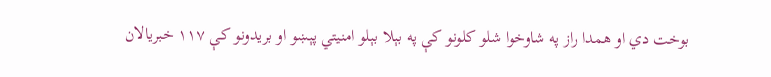بوخت دي او همدا راز په شاوخوا شلو کلونو کې په بېلا بېلو امنیتي پېښو او بریدونو کې ۱۱۷ خبریالان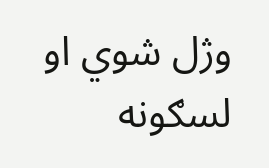وژل شوي او لسګونه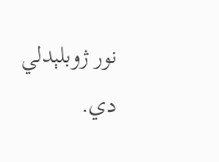نور ژوبلېدلي دي.